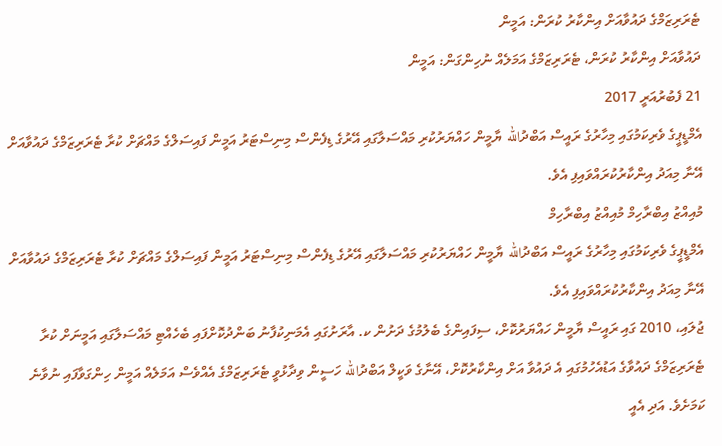ޓެރަރިޒަމްގެ ދައުވާއަށް އިންކާރު ކުރަން: އަމީން
ދައުވާއަށް އިންކާރު ކުރަން، ޓެރަރިޒަމްގެ އަމަލެއް ނުހިންގަން: އަމީން
21 ފެބުރުއަރީ 2017
އެމްޑީޕީގެ ވެރިކަމުގައި މިހާރުގެ ރައީސް އަބްދުالله ޔާމީން ހައްޔަރުކުރި މައްސަލާގައި އޭރުގެ ޑިފެންސް މިނިސްޓަރު އަމީން ފައިސަލްގެ މައްޗަށް ކުރާ ޓެރަރިޒަމްގެ ދައުވާއަށް އޭނާ މިއަދު އިންކާރުކުރައްވައިފި އެވެ.
މުއިއްޒު އިބްރާހިމް މުއިއްޒު އިބްރާހިމް
އެމްޑީޕީގެ ވެރިކަމުގައި މިހާރުގެ ރައީސް އަބްދުالله ޔާމީން ހައްޔަރުކުރި މައްސަލާގައި އޭރުގެ ޑިފެންސް މިނިސްޓަރު އަމީން ފައިސަލްގެ މައްޗަށް ކުރާ ޓެރަރިޒަމްގެ ދައުވާއަށް އޭނާ މިއަދު އިންކާރުކުރައްވައިފި އެވެ.
ޖުލައި، 2010 ގައި ރައީސް ޔާމީން ހައްޔަރުކޮށް، ސިފައިންގެ ބެލުމުގެ ދަށުން ކ. އާރަށުގައި އެމަނިކުފާނު ބަންދުކޮށްފައި ބެހެއްޓި މައްސަލާގައި އަމީނަށް ކުރާ ޓެރަރިޒަމްގެ ދައުވާގެ އަޑުއެހުމުގައި އެ ދައުވާ އަށް އިންކާރުކޮށް، އޭނާގެ ވަކީލް އަބްދުالله ހަސީން ވިދާޅުވީ ޓެރަރިޒަމްގެ އެއްވެސް އަމަލެއް އަމީން ހިންގަވާފައި ނުވާނެ ކަމަށެވެ. އަދި އެއީ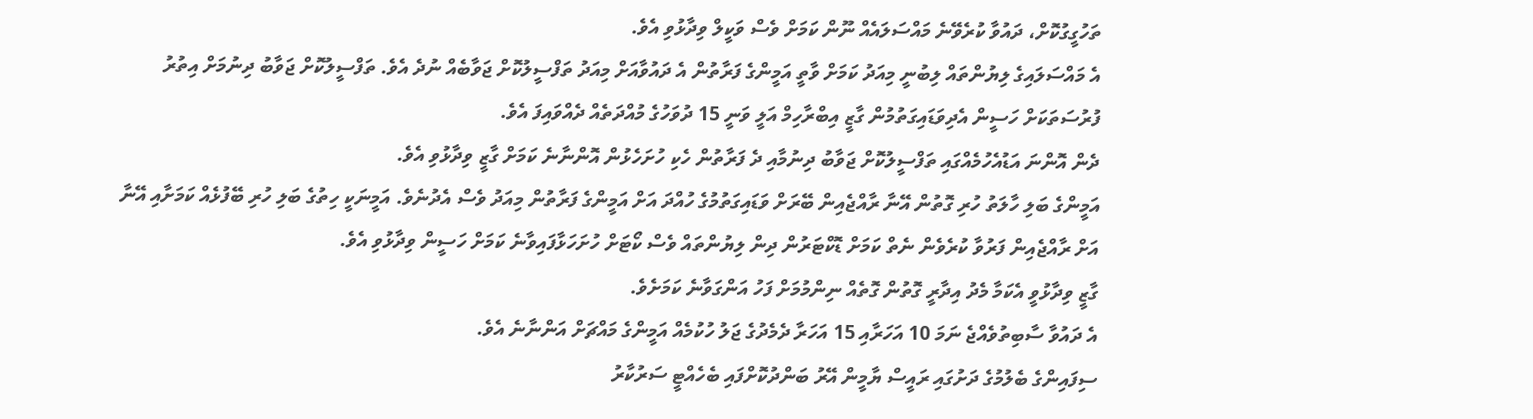ތަހުގީގުކޮށް، ދައުވާ ކުރެވޭނެ މައްސަލައެއް ނޫން ކަމަށް ވެސް ވަކީލް ވިދާޅުވި އެވެ.
އެ މައްސަލައިގެ ލިޔުންތައް ލިބުނީ މިއަދު ކަމަށް ވާތީ އަމީންގެ ފަރާތުން އެ ދައުވާއަށް މިއަދު ތަފްސީލުކޮށް ޖަވާބެއް ނުދެ އެވެ. ތަފްސީލުކޮށް ޖަވާބު ދިނުމަށް އިތުރު ފުރުސަތަކަށް ހަސީން އެދިވަޑައިގަތުމުން ގާޒީ އިބްރާހިމް އަލީ ވަނީ 15 ދުވަހުގެ މުއްދަތެއް ދެއްވައިފަ އެވެ.
ދެން އޮންނަ އަޑުއެހުމެއްގައި ތަފްސީލުކޮށް ޖަވާބު ދިނުމާއި ދެ ފަރާތުން ހެކި ހުށަހެޅުން އޮންނާނެ ކަމަށް ގާޒީ ވިދާޅުވި އެވެ.
އަމީންގެ ބަލި ހާލަތު ހުރި ގޮތުން އޭނާ ރާއްޖެއިން ބޭރަށް ވަޑައިގަތުމުގެ ހުއްދަ އަށް އަމީންގެ ފަރާތުން މިއަދު ވެސް އެދުނެވެ. އަމީނަކީ ހިތުގެ ބަލި ހުރި ބޭފުޅެއް ކަމަށާއި އޭނާ އަށް ރާއްޖެއިން ފަރުވާ ކުރެވެން ނެތް ކަމަށް ޑޮކްޓަރުން ދިން ލިޔުންތައް ވެސް ކޯޓަށް ހުށަހަޅާފައިވާނެ ކަމަށް ހަސީން ވިދާޅުވި އެވެ.
ގާޒީ ވިދާޅުވީ އެކަމާ މެދު އިދާރީ ގޮތުން ގޮތެއް ނިންމުމަށް ފަހު އަންގަވާނެ ކަމަށެވެ.
އެ ދައުވާ ސާބިތުވެއްޖެ ނަމަ 10 އަހަރާއި 15 އަހަރާ ދެމެދުގެ ޖަލު ހުކުމެއް އަމީންގެ މައްޗަށް އަންނާނެ އެވެ.
ސިފައިންގެ ބެލުމުގެ ދަށުގައި ރައީސް ޔާމީން އޭރު ބަންދުކޮށްފައި ބެހެއްޓީ ސަރުކާރު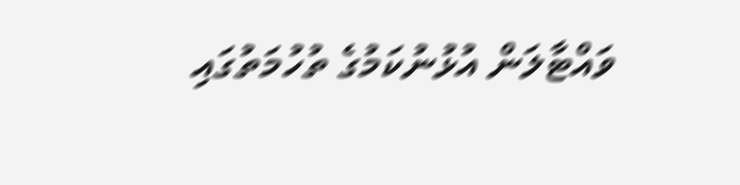ވައްޓާލަން އުޅުނުކަމުގެ ތުހުމަތުގައި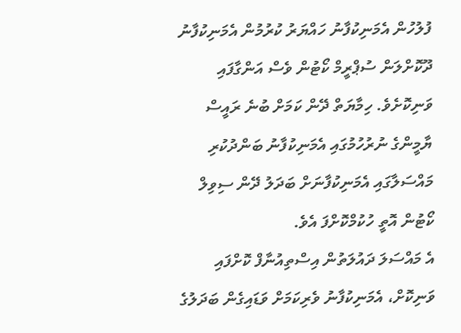ފުލުހުން އެމަނިކުފާނު ހައްޔަރު ކުރުމުން އެމަނިކުފާނު ދޫކޮށްލަން ސުޕްރީމް ކޯޓުން ވެސް އަންގާފައި ވަނިކޮށެވެ. ހިމާޔަތް ދޭން ކަމަށް ބުނެ ރައީސް ޔާމީންގެ ނުރުހުމުގައި އެމަނިކުފާނު ބަންދުކުރި މައްސަލާގައި އެމަނިކުފާނަށް ބަދަލު ދޭން ސިވިލް ކޯޓުން އޮތީ ހުކުމްކޮށްފަ އެވެ.
އެ މައްސަލަ ދައުލަތުން އިސްތިއުނާފް ކޮށްފައި ވަނިކޮށް، އެމަނިކުފާނު ވެރިކަމަށް ވަޑައިގެން ބަދަލުގެ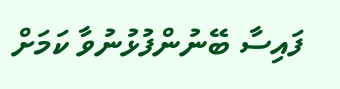ފައިސާ ބޭނުންފުޅުނުވާ ކަމަށް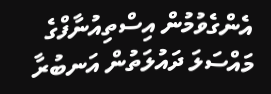އެންގެވުމުން އިސްތިއުނާފްގެ މައްސަލަ ދައުލަތުން އަނބުރާ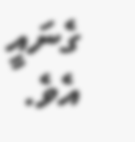ގެނައީ އެވެ.